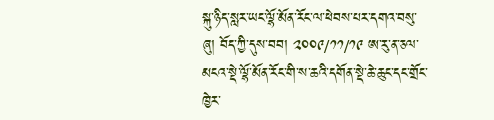སྐུ་ཉིད་སླར་ཡང་ལྷོ་མོན་རོང་ལ་ཕེབས་པར་དགའ་བསུ་ཞུ། བོད་ཀྱི་དུས་བབ། ༢༠༠༩/༡༡/༡༩ ཨ་རུ་ན་ཅལ་མངའ་སྡེ་ལྷོ་མོན་རོང་གི་ས་ཆའི་དགོན་སྡེ་ཆེ་ཆུང་དང་གྲོང་ཁྱེར་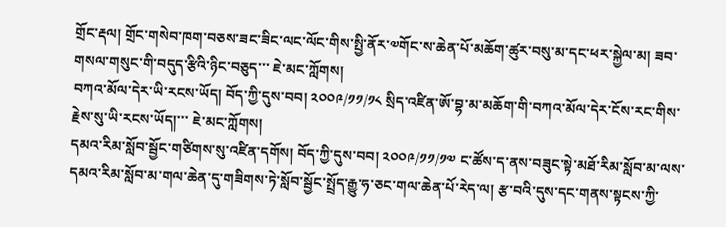གྲོང་རྡལ། གྲོང་གསེབ་ཁག་བཅས་ཟང་ཟིང་ལང་ལོང་གིས་སྤྱི་ནོར་༧གོང་ས་ཆེན་པོ་མཆོག་ཚུར་བསུ་མ་དང་ཕར་སྐྱེལ་མ། ཟབ་གསལ་གསུང་གི་བདུད་རྩིའི་ཉིང་བཅུད་་་ ཇེ་མང་ཀློགས།
བཀའ་མོལ་དེར་ཡི་རངས་ཡོད། བོད་ཀྱི་དུས་བབ། ༢༠༠༩/༡༡/༡༨ སྲིད་འཛིན་ཨོ་བྷ་མ་མཆོག་གི་བཀའ་མོལ་དེར་ངོས་རང་གིས་རྗེས་སུ་ཡི་རངས་ཡོད།་་་ ཇེ་མང་ཀློགས།
དམའ་རིམ་སློབ་སྦྱོང་གཙིགས་སུ་འཛིན་དགོས། བོད་ཀྱི་དུས་བབ། ༢༠༠༩/༡༡/༡༧ ང་ཚོས་ད་ནས་བཟུང་སྟེ་མཐོ་རིམ་སློབ་མ་ལས་དམའ་རིམ་སློབ་མ་གལ་ཆེན་དུ་གཟིགས་ཏེ་སློབ་སྦྱོང་སྤྲོད་རྒྱུ་ཧ་ཅང་གལ་ཆེན་པོ་རེད་ལ། རྩ་བའི་དུས་དང་གནས་སྟངས་ཀྱི་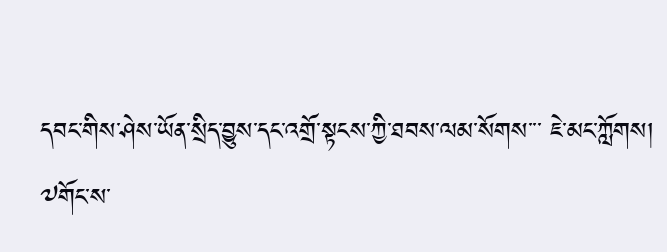དབང་གིས་ཤེས་ཡོན་སྲིད་བྱུས་དང་འགྲོ་སྟངས་ཀྱི་ཐབས་ལམ་སོགས་་་ ཇེ་མང་ཀློགས།
༧གོང་ས་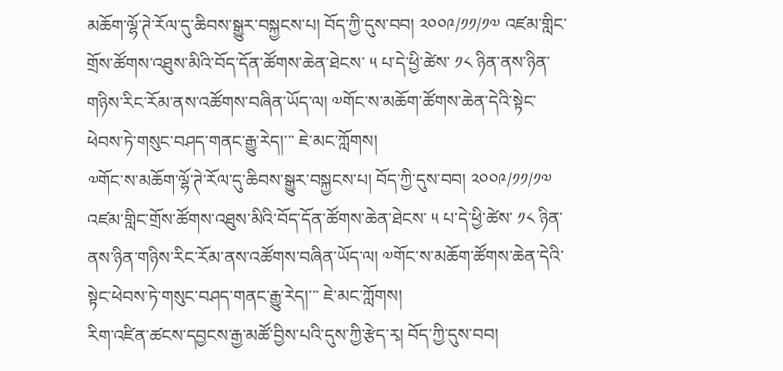མཆོག་ལྷོ་ཊེ་རོལ་དུ་ཆིབས་སྒྱུར་བསྐྱངས་པ། བོད་ཀྱི་དུས་བབ། ༢༠༠༩/༡༡/༡༧ འཛམ་གླིང་གྲོས་ཚོགས་འཐུས་མིའི་བོད་དོན་ཚོགས་ཆེན་ཐེངས་ ༥ པ་དེ་ཕྱི་ཚེས་ ༡༨ ཉིན་ནས་ཉིན་གཉིས་རིང་རོམ་ནས་འཚོགས་བཞིན་ཡོད་ལ། ༧གོང་ས་མཆོག་ཚོགས་ཆེན་དེའི་སྟེང་ཕེབས་ཏེ་གསུང་བཤད་གནང་རྒྱུ་རེད།་་་ ཇེ་མང་ཀློགས།
༧གོང་ས་མཆོག་ལྷོ་ཊེ་རོལ་དུ་ཆིབས་སྒྱུར་བསྐྱངས་པ། བོད་ཀྱི་དུས་བབ། ༢༠༠༩/༡༡/༡༧ འཛམ་གླིང་གྲོས་ཚོགས་འཐུས་མིའི་བོད་དོན་ཚོགས་ཆེན་ཐེངས་ ༥ པ་དེ་ཕྱི་ཚེས་ ༡༨ ཉིན་ནས་ཉིན་གཉིས་རིང་རོམ་ནས་འཚོགས་བཞིན་ཡོད་ལ། ༧གོང་ས་མཆོག་ཚོགས་ཆེན་དེའི་སྟེང་ཕེབས་ཏེ་གསུང་བཤད་གནང་རྒྱུ་རེད།་་་ ཇེ་མང་ཀློགས།
རིག་འཛིན་ཚངས་དབྱངས་རྒྱ་མཚོ་བྱིས་པའི་དུས་ཀྱི་རྩེད་རྭ། བོད་ཀྱི་དུས་བབ།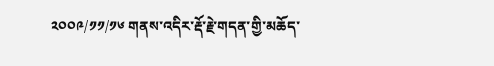༢༠༠༩/༡༡/༡༦ གནས་འདིར་རྡོ་རྗེ་གདན་གྱི་མཆོད་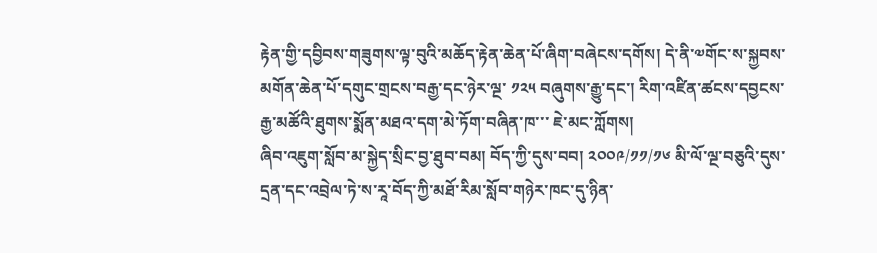རྟེན་གྱི་དབྱིབས་གཟུགས་ལྟ་བུའི་མཆོད་རྟེན་ཆེན་པོ་ཞིག་བཞེངས་དགོས། དེ་ནི་༧གོང་ས་སྐྱབས་མགོན་ཆེན་པོ་དགུང་གྲངས་བརྒྱ་དང་ཉེར་ལྔ་ ༡༢༥ བཞུགས་རྒྱུ་དང་། རིག་འཛིན་ཚངས་དབྱངས་རྒྱ་མཚོའི་ཐུགས་སྨོན་མཐའ་དག་མེ་ཏོག་བཞིན་ཁ་་་ ཇེ་མང་ཀློགས།
ཞིབ་འཇུག་སློབ་མ་སྐྱེད་སྲིང་བྱ་ཐུབ་བམ། བོད་ཀྱི་དུས་བབ། ༢༠༠༩/༡༡/༡༦ མི་ལོ་ལྔ་བཅུའི་དུས་དྲན་དང་འབྲེལ་ཏེ་ས་རཱ་བོད་ཀྱི་མཐོ་རིམ་སློབ་གཉེར་ཁང་དུ་ཉིན་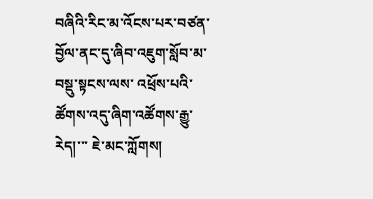བཞིའི་རིང་མ་འོངས་པར་བཙན་བྱོལ་ནང་དུ་ཞིབ་འཇུག་སློབ་མ་བསྡུ་སྟངས་ལས་ འཕྲོས་པའི་ཚོགས་འདུ་ཞིག་འཚོགས་རྒྱུ་རེད།་་་ ཇེ་མང་ཀློགས།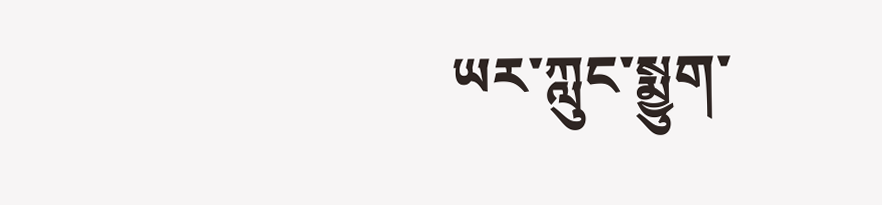ཡར་ཀླུང་སྨྱུག་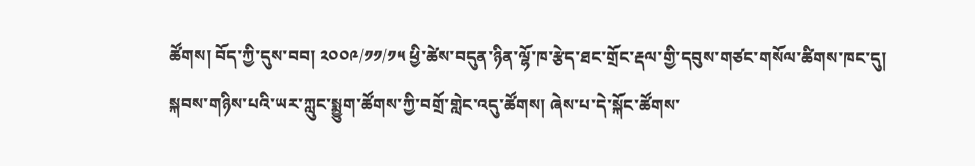ཚོགས། བོད་ཀྱི་དུས་བབ། ༢༠༠༩/༡༡/༡༥ ཕྱི་ཚེས་བདུན་ཉིན་ལྷོ་ཁ་རྩེད་ཐང་གྲོང་རྡལ་གྱི་དབུས་གཙང་གསོལ་ཚིགས་ཁང་དུ། སྐབས་གཉིས་པའི་ཡར་ཀླུང་སྨྱུག་ཚོགས་ཀྱི་བགྲོ་གླེང་འདུ་ཚོགས། ཞེས་པ་དེ་སྐོང་ཚོགས་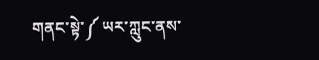གནང་སྟེ་༼ ཡར་ཀླུང་ནས་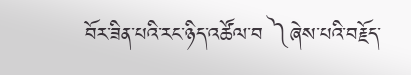བོར་ཟིན་པའི་རང་ཉིད་འཚོལ་བ ༽ཞེས་པའི་བརྗོད་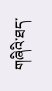གཞིའི་ཐད་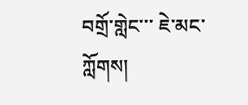བགྲོ་གླེང་་་ ཇེ་མང་ཀློགས།